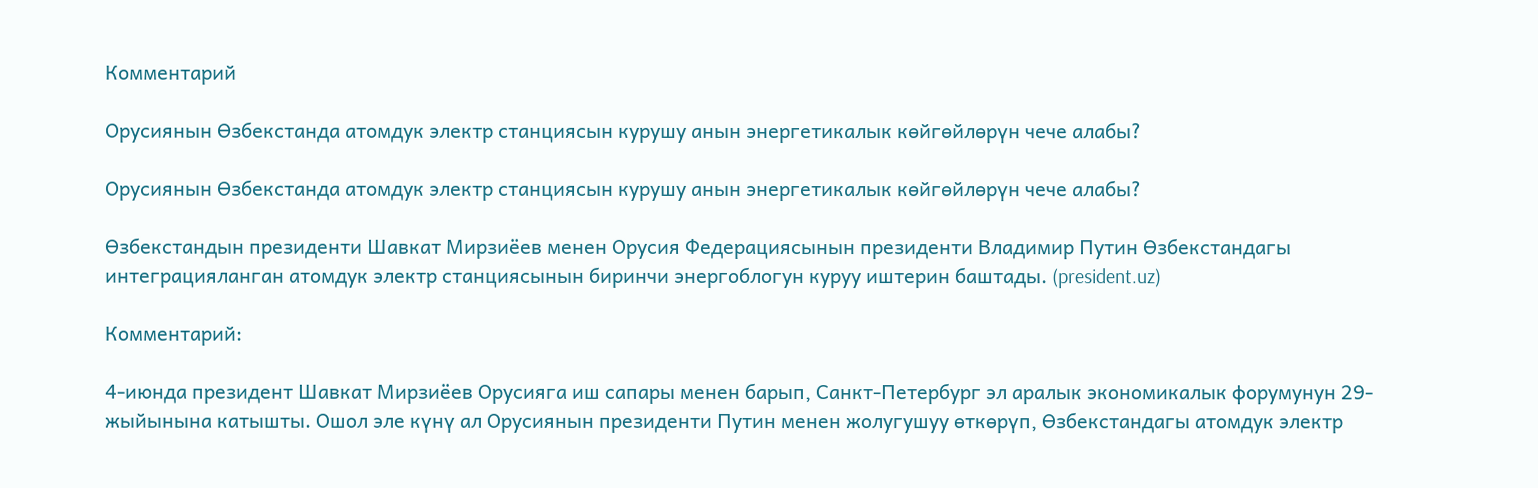Комментарий

Орусиянын Өзбекстанда атомдук электр станциясын курушу анын энергетикалык көйгөйлөрүн чече алабы?

Орусиянын Өзбекстанда атомдук электр станциясын курушу анын энергетикалык көйгөйлөрүн чече алабы?

Өзбекстандын президенти Шавкат Мирзиёев менен Орусия Федерациясынын президенти Владимир Путин Өзбекстандагы интеграцияланган атомдук электр станциясынын биринчи энергоблогун куруу иштерин баштады. (president.uz)

Комментарий:

4-июнда президент Шавкат Мирзиёев Орусияга иш сапары менен барып, Санкт-Петербург эл аралык экономикалык форумунун 29-жыйынына катышты. Ошол эле күнү ал Орусиянын президенти Путин менен жолугушуу өткөрүп, Өзбекстандагы атомдук электр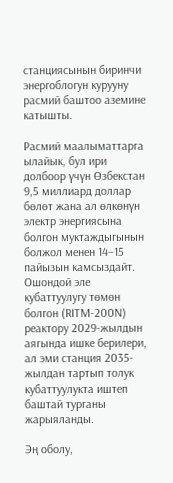станциясынын биринчи энергоблогун курууну расмий баштоо аземине катышты.

Расмий маалыматтарга ылайык, бул ири долбоор үчүн Өзбекстан 9,5 миллиард доллар бөлөт жана ал өлкөнүн электр энергиясына болгон муктаждыгынын болжол менен 14–15 пайызын камсыздайт. Ошондой эле кубаттуулугу төмөн болгон (RITM-200N) реактору 2029-жылдын аягында ишке берилери, ал эми станция 2035-жылдан тартып толук кубаттуулукта иштеп баштай турганы жарыяланды.

Эң оболу,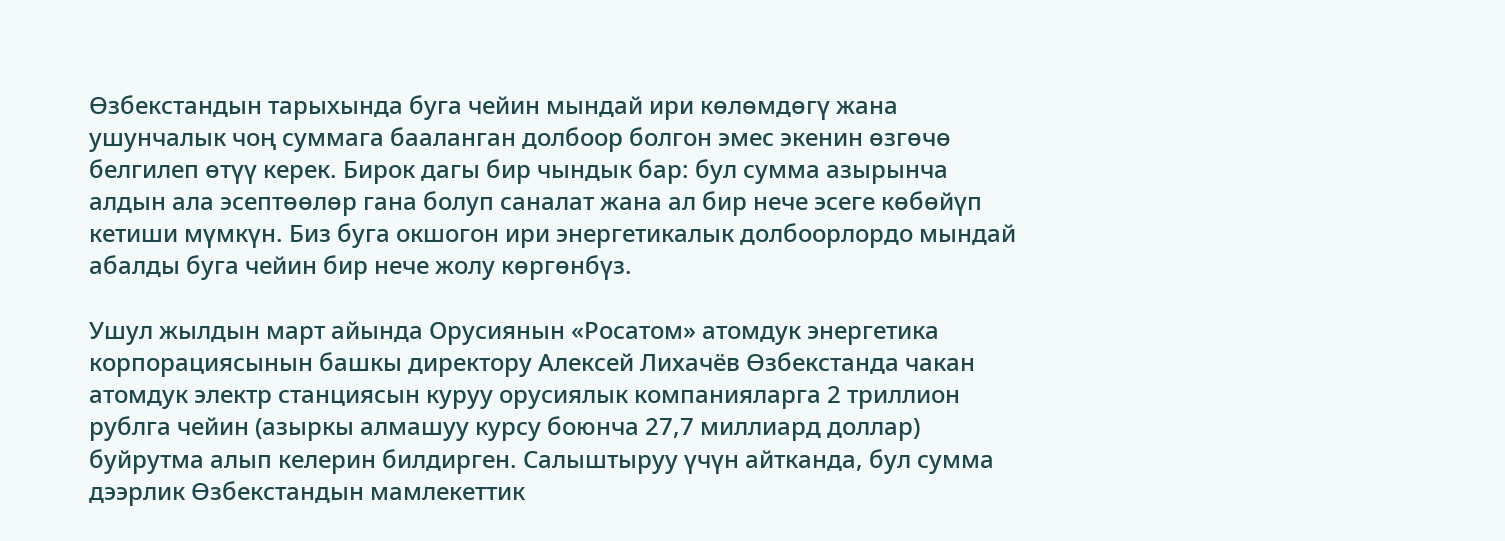Өзбекстандын тарыхында буга чейин мындай ири көлөмдөгү жана ушунчалык чоң суммага бааланган долбоор болгон эмес экенин өзгөчө белгилеп өтүү керек. Бирок дагы бир чындык бар: бул сумма азырынча алдын ала эсептөөлөр гана болуп саналат жана ал бир нече эсеге көбөйүп кетиши мүмкүн. Биз буга окшогон ири энергетикалык долбоорлордо мындай абалды буга чейин бир нече жолу көргөнбүз.

Ушул жылдын март айында Орусиянын «Росатом» атомдук энергетика корпорациясынын башкы директору Алексей Лихачёв Өзбекстанда чакан атомдук электр станциясын куруу орусиялык компанияларга 2 триллион рублга чейин (азыркы алмашуу курсу боюнча 27,7 миллиард доллар) буйрутма алып келерин билдирген. Салыштыруу үчүн айтканда, бул сумма дээрлик Өзбекстандын мамлекеттик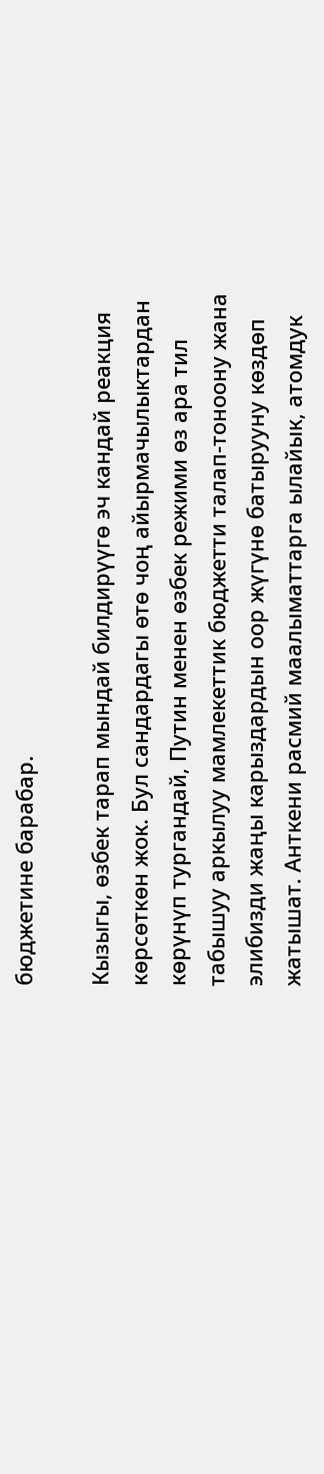бюджетине барабар.

Кызыгы, өзбек тарап мындай билдирүүгө эч кандай реакция көрсөткөн жок. Бул сандардагы өтө чоң айырмачылыктардан көрүнүп тургандай, Путин менен өзбек режими өз ара тил табышуу аркылуу мамлекеттик бюджетти талап-тоноону жана элибизди жаңы карыздардын оор жүгүнө батырууну көздөп жатышат. Анткени расмий маалыматтарга ылайык, атомдук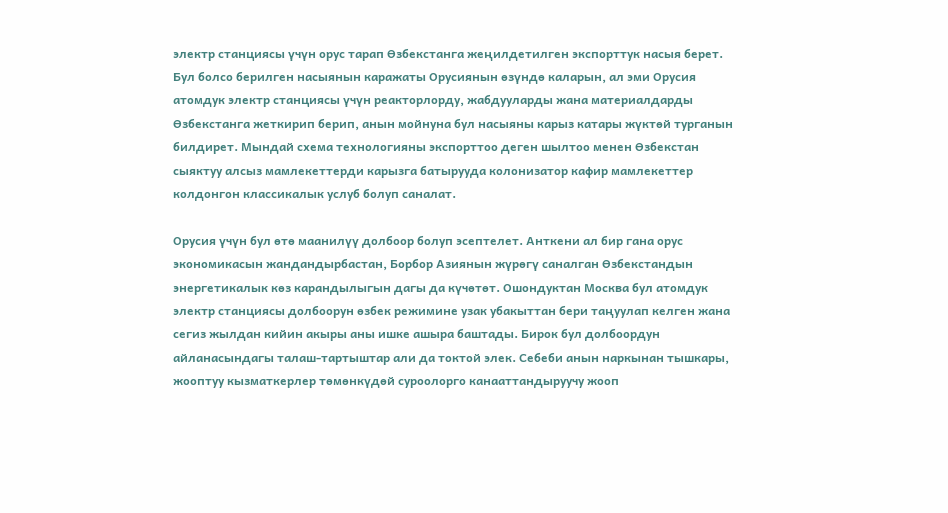электр станциясы үчүн орус тарап Өзбекстанга жеңилдетилген экспорттук насыя берет. Бул болсо берилген насыянын каражаты Орусиянын өзүндө каларын, ал эми Орусия атомдук электр станциясы үчүн реакторлорду, жабдууларды жана материалдарды Өзбекстанга жеткирип берип, анын мойнуна бул насыяны карыз катары жүктөй турганын билдирет. Мындай схема технологияны экспорттоо деген шылтоо менен Өзбекстан сыяктуу алсыз мамлекеттерди карызга батырууда колонизатор кафир мамлекеттер колдонгон классикалык услуб болуп саналат.

Орусия үчүн бул өтө маанилүү долбоор болуп эсептелет. Анткени ал бир гана орус экономикасын жандандырбастан, Борбор Азиянын жүрөгү саналган Өзбекстандын энергетикалык көз карандылыгын дагы да күчөтөт. Ошондуктан Москва бул атомдук электр станциясы долбоорун өзбек режимине узак убакыттан бери таңуулап келген жана сегиз жылдан кийин акыры аны ишке ашыра баштады. Бирок бул долбоордун айланасындагы талаш-тартыштар али да токтой элек. Себеби анын наркынан тышкары, жооптуу кызматкерлер төмөнкүдөй суроолорго канааттандыруучу жооп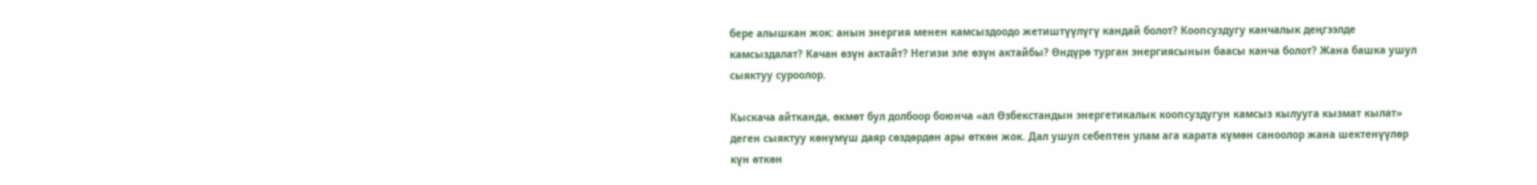бере алышкан жок: анын энергия менен камсыздоодо жетиштүүлүгү кандай болот? Коопсуздугу канчалык деңгээлде камсыздалат? Качан өзүн актайт? Негизи эле өзүн актайбы? Өндүрө турган энергиясынын баасы канча болот? Жана башка ушул сыяктуу суроолор.

Кыскача айтканда, өкмөт бул долбоор боюнча «ал Өзбекстандын энергетикалык коопсуздугун камсыз кылууга кызмат кылат» деген сыяктуу көнүмүш даяр сөздөрдөн ары өткөн жок. Дал ушул себептен улам ага карата күмөн саноолор жана шектенүүлөр күн өткөн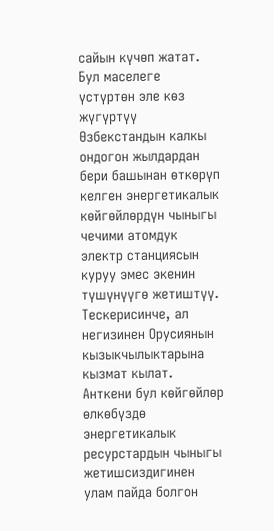сайын күчөп жатат. Бул маселеге үстүртөн эле көз жүгүртүү Өзбекстандын калкы ондогон жылдардан бери башынан өткөрүп келген энергетикалык көйгөйлөрдүн чыныгы чечими атомдук электр станциясын куруу эмес экенин түшүнүүгө жетиштүү. Тескерисинче, ал негизинен Орусиянын кызыкчылыктарына кызмат кылат. Анткени бул көйгөйлөр өлкөбүздө энергетикалык ресурстардын чыныгы жетишсиздигинен улам пайда болгон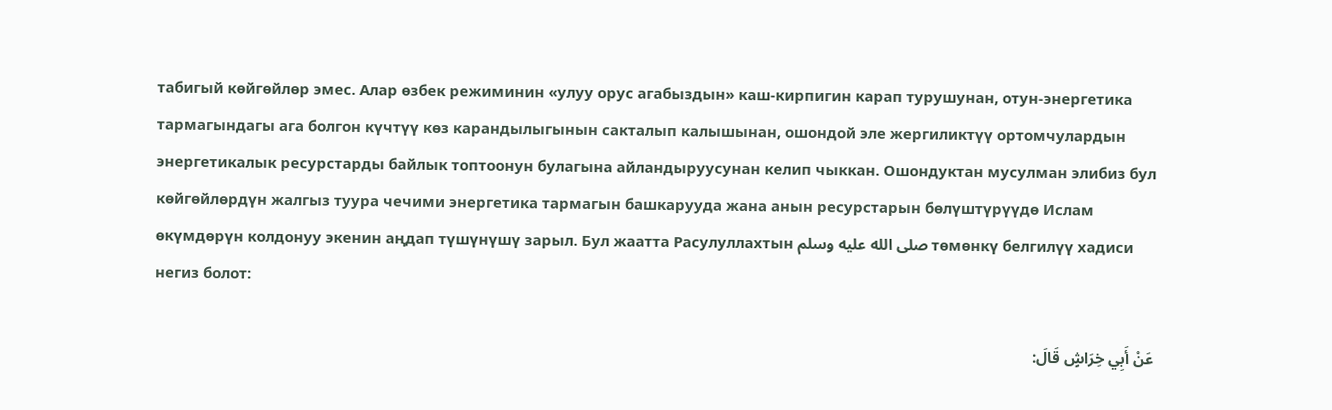табигый көйгөйлөр эмес. Алар өзбек режиминин «улуу орус агабыздын» каш-кирпигин карап турушунан, отун-энергетика тармагындагы ага болгон күчтүү көз карандылыгынын сакталып калышынан, ошондой эле жергиликтүү ортомчулардын энергетикалык ресурстарды байлык топтоонун булагына айландыруусунан келип чыккан. Ошондуктан мусулман элибиз бул көйгөйлөрдүн жалгыз туура чечими энергетика тармагын башкарууда жана анын ресурстарын бөлүштүрүүдө Ислам өкүмдөрүн колдонуу экенин аңдап түшүнүшү зарыл. Бул жаатта Расулуллахтын صلى الله عليه وسلم төмөнкү белгилүү хадиси негиз болот:

عَنْ أَبِي خِرَاشٍ قَالَ: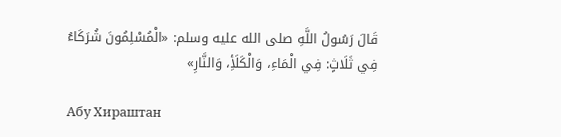قَالَ رَسُولُ اللَّهِ صلى الله عليه وسلم: «الْمُسْلِمُونَ شُرَكَاءُ فِي ثَلَاثٍ: فِي الْمَاءِ، وَالْكَلَأِ، وَالنَّارِ»

Абу Хираштан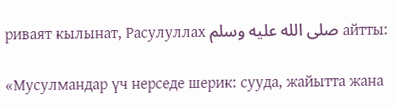риваят кылынат, Расулуллах صلى الله عليه وسلم айтты:

«Мусулмандар үч нерседе шерик: сууда, жайытта жана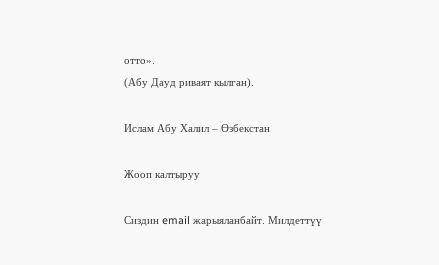отто».
(Абу Дауд риваят кылган).

Ислам Абу Халил – Өзбекстан

Жооп калтыруу

Сиздин email жарыяланбайт. Милдеттүү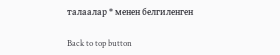талаалар * менен белгиленген

Back to top button